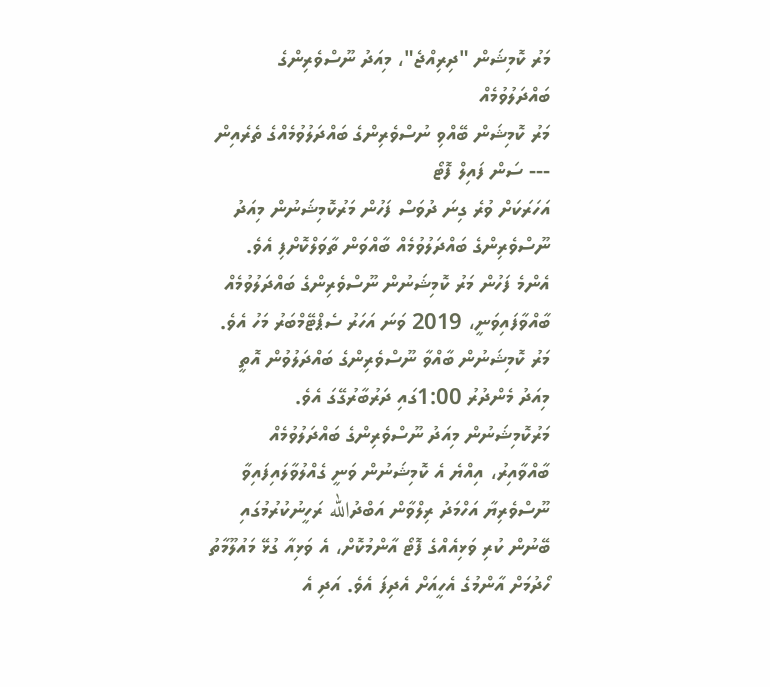މަރު ކޮމިޝަން "ދިރިއްޖެ"، މިއަދު ނޫސްވެރިންގެ ބައްދަލުވުމެއް
މަރު ކޮމިޝަން ބޭއްވި ނުސްވެރިންގެ ބައްދަލުވުމެއްގެ ތެރެއިން --- ސަން ފައިލް ފޮޓޯ
އަހަރަކަށް ވުރެ ގިނަ ދުވަސް ފަހުން މަރުކޮމިޝަނުން މިއަދު ނޫސްވެރިންގެ ބައްދަލުވުމެއް ބާއްވަން ތާވަލްކޮށްފި އެވެ.
އެންމެ ފަހުން މަރު ކޮމިޝަނުން ނޫސްވެރިންގެ ބައްދަލުވުމެއް ބާއްވާފައިވަނީ، 2019 ވަނަ އަހަރު ސެޕްޓޭމްބަރު މަހު އެވެ.
މަރު ކޮމިޝަނުން ބާއްވާ ނޫސްވެރިންގެ ބައްދަލުވުން އޮތީ މިއަދު މެންދުރު 1:00ގައި ދަރުބާރުގޭގަ އެވެ.
މަރުކޮމިޝަނުން މިއަދު ނޫސްވެރިންގެ ބައްދަލުވުމެއް ބާއްވާއިރު، އިއްޔެ އެ ކޮމިޝަނުން ވަނީ ގެއްލުވާލައިފައިވާ ނޫސްވެރިޔާ އަހްމަދު ރިލްވާން އަބްދުالله ރަހީނުކުރުމުގައި ބޭނުން ކުރި ވަޅިއެއްގެ ފޮޓޯ އާންމުކޮށް، އެ ވަޅިއާ ގުޅޭ މައުލޫމާތު ހޯދުމަށް އާންމުގެ އެހީއަށް އެދިފަ އެވެ. އަދި އެ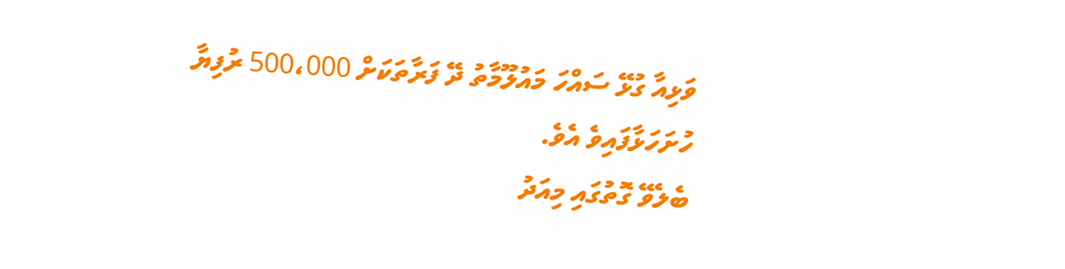ވަޅިއާ ގުޅޭ ސައްހަ މައުލޫމާތު ދޭ ފަރާތަކަށް 500،000 ރުފިޔާ ހުށަހަޅާފައިވެ އެވެ.
ބެލެވޭ ގޮތުގައި މިއަދު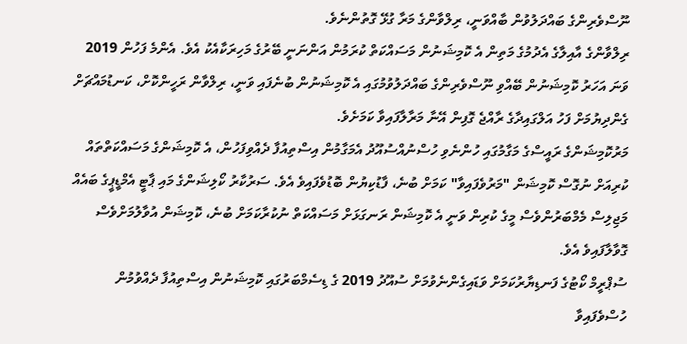ނޫސްވެރިންގެ ބައްދަލުވުން ބާއްވަނީ، ރިލްވާންގެ މަރާ ގުޅޭ ގޮތުންނެވެ.
ރިލްވާންގެ އާއިލާގެ އެދުމުގެ މަތިން އެ ކޮމިޝަނުން މަސައްކަތް ކުރަމުން އަންނަނީ ބޭރުގެ މަހިރަކާއެކު އެވެ. އެންމެ ފަހުން 2019 ވަނަ އަހަރު ކޮމިޝަނުން ބޭއްވި ނޫސްވެރިންގެ ބައްދަލުވުމުގައި އެ ކޮމިޝަނުން ބުނެފައި ވަނީ، ރިލްވާން ރަހީންކޮށް، ކަނޑުމައްޗަށް ގެންދިޔުމަށް ފަހު އަލްގައިދާގެ ރާއްޖެ ގޮފިން އޭނާ މަރާލާފައިވާ ކަމަށެވެ.
މަރުކޮމިޝަންގެ ރައީސްގެ މަގާމުގައި ހުންނެވި ހުސްނުއްސުއޫދު އެމަގާމުން އިސްތިއުފާ ދެއްވިފަހުން، އެ ކޮމިޝަންގެ މަސައްކަތްތައް ކުރިއަށް ނުގޮސް ކޮމިޝަން "މަރުވެފައިވާ" ކަމަށް ބުނެ، ފާޑުކިޔުން ބޮޑުވެފައިވެ އެވެ. ސަރުކާރު ކޯލިޝަންގެ މައި ޕާޓީ އެމްޑީޕީގެ ބައެއް މަޖިލިސް މެމްބަރުންވެސް މީގެ ކުރިން ވަނީ އެ ކޮމިޝަން ރަނގަޅަށް މަސައްކަތް ނުކުރާކަމަށް ބުނެ، ކޮމިޝަން އުވާލުމަށްވެސް ގޮވާލާފައިވެ އެވެ.
ސުޕްރީމް ކޯޓުގެ ފަނޑިޔާރުކަމަށް ވަޑައިގެންނެވުމަށް ސުއޫދު 2019 ގެ ޑިސެމްބަރުގައި ކޮމިޝަނުން އިސްތިއުފާ ދެއްވުމުން ހުސްވެފައިވާ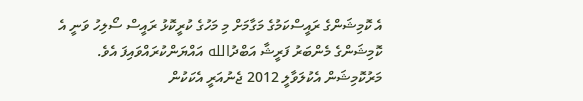އެ ކޮމިޝަންގެ ރައީސްކަމުގެ މަގާމަށް މި މަހުގެ ކުރީކޮޅު ރައީސް ސޯލިހު ވަނީ އެ ކޮމިޝަންގެ މެންބަރު ފަރީޝާ އަބްދުالله އައްޔަންކުރައްވައިފަ އެވެ.
މަރުކޮމިޝަން އެކުލަވާލީ 2012 ޖެނުއަރީ އެކަކުން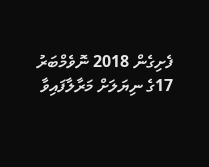ފެށިގެން 2018 ނޮވެމްބަރު 17ގެ ނިޔަލަށް މަރާލާފައިވާ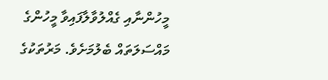މީހުންނާއި ގެއްލުވާލާފައިވާ މީހުންގެ މައްސަލަތައް ބެލުމަށެވެ. މަރުތަކުގެ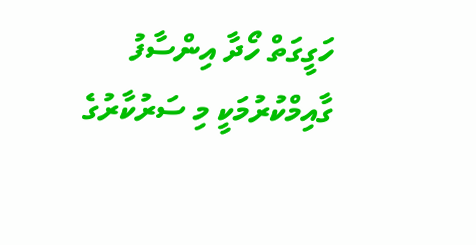ހަގީގަތް ހޯދާ އިންސާފު ގާއިމްކުރުމަކީ މި ސަރުކާރުގެ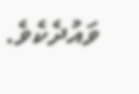ވައުދެކެވެ.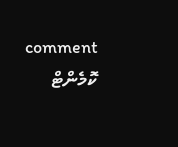comment ކޮމެންޓް